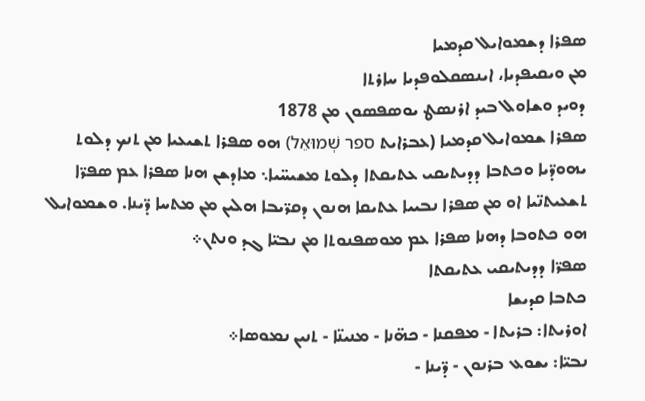ܣܦܪܐ ܕܫܡܘܐܝܠ ܩܕܡܝܐ
ܡܢ ܘܝܩܝܦܕܝܐ، ܐܝܢܣܩܠܘܦܕܝܐ ܚܐܪܬܐ
ܕܘܝܕ ܘܫܐܘܠ ܒܝܕ ܐܪܢܣܛ ܝܘܣܦܣܘܢ ܡܢ 1878
ܣܦܪܐ ܫܡܘܐܝܠ ܩܕܡܝܐ (ܥܒܪܐܝܬ ספר שְׁמוּאֵל) ܗܘ ܣܦܪܐ ܬܫܝܥܝܐ ܡܢ ܬܢܟ ܕܠܘܬ ܝܗܘܕ̈ܝܐ ܘܟܬܒܐ ܕܕܝܬܝܩܝ ܥܬܝܩܬܐ ܕܠܘܬ ܡܫܝܚ̈ܝܐ܆ ܡܐܕܫܢ ܗܢܐ ܣܦܪܐ ܥܡ ܣܦܪ̈ܐ ܬܫܥܝܬܢ̈ܝܐ ܐܘ ܡܢ ܣܦܪܐ ܢܒܝܝܐ ܥܬܝܩܐ ܗܢܘܢ ܕܩܪ̈ܝܒܐ ܗܠܝܢ ܡܢ ܡܬܚܐ ܕ̈ܝܢܐ. ܘܫܡܘܐܝܠ ܗܘ ܟܬܘܒܐ ܕܗܢܐ ܣܦܪܐ ܥܡ ܡܘܣܦܢܘܬܐ ܡܢ ܢܒܝ̈ܐ ܓܕ ܘܢܬܢ܀
ܣܦܪ̈ܐ ܕܕܝܬܝܩܝ ܥܬܝܩܬܐ
ܟܬܒܐ ܩܕܝܫܐ
ܐܘܪܝܬܐ: ܒܪܝܬܐ - ܡܦܩܢܐ - ܟܗ̈ܢܐ - ܡܢܝܢ̈ܐ - ܬܢܝܢ ܢܡܘܣܐ܀
ܢܒܝ̈ܐ: ܝܫܘܥ ܒܪܢܘܢ - ܕ̈ܝܢܐ -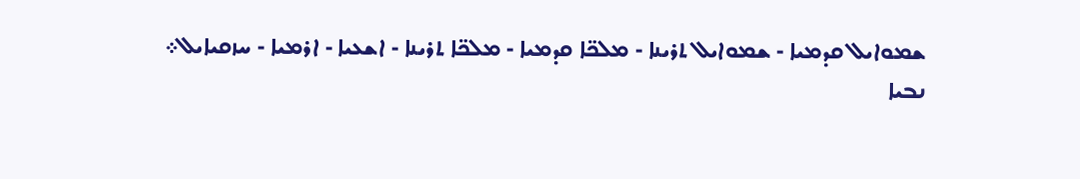ܫܡܘܐܝܠ ܩܕܡܝܐ - ܫܡܘܐܝܠ ܬܪܝܢܐ - ܡܠܟ̈ܐ ܩܕܡܝܐ - ܡܠܟ̈ܐ ܬܪܝܢܐ - ܐܫܥܝܐ - ܐܪܡܝܐ - ܚܙܩܝܐܝܠ܀
ܢܒܝܐ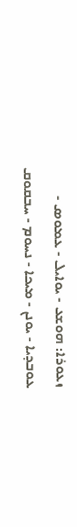ܙܥܘܪܐ: ܗܘܫܥ - ܝܘܐܝܠ - ܥܡܘܣ - ܥܘܒܕܝܐ - ܝܘܢܢ - ܡܝܟܐ - ܢܚܘܡ - ܚܒܩܘܩ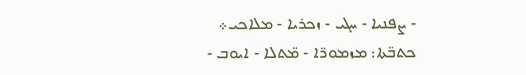- ܨܦܢܝܐ - ܚܓܝ - ܙܟܪܝܐ - ܡܠܐܟܝ܀
ܟܬܒ̈ܬܐ: ܡܙܡܘܪ̈ܐ - ܡ̈ܬܠܐ - ܐܝܘܒ -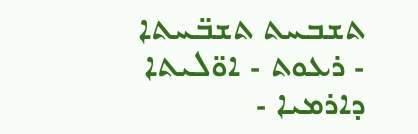ܬܫܒܚܬ ܬܫܒ̈ܚܬܐ - ܪܥܘܬ - ܐܘ̈ܠܝܬܐ ܕܐܪܡܝܐ -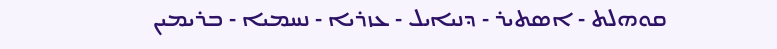ܩܘܗܠܬ - ܐܣܬܝܪ - ܕܢܝܐܝܠ - ܥܙܪܝܐ - ܢܚܡܝܐ - ܒܪܝܡܝܢ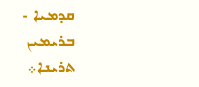ܩܕܡܝܐ - ܒܪܝܡܝܢ ܬܪܝܢܐ܀